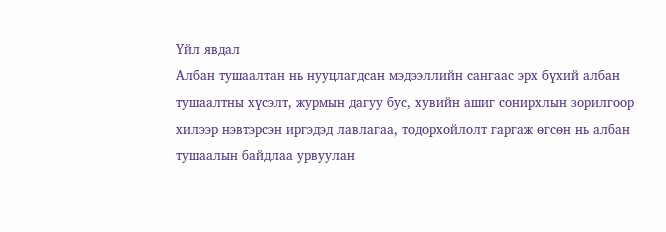Үйл явдал
Албан тушаалтан нь нууцлагдсан мэдээллийн сангаас эрх бүхий албан тушаалтны хүсэлт, журмын дагуу бус, хувийн ашиг сонирхлын зорилгоор хилээр нэвтэрсэн иргэдэд лавлагаа, тодорхойлолт гаргаж өгсөн нь албан тушаалын байдлаа урвуулан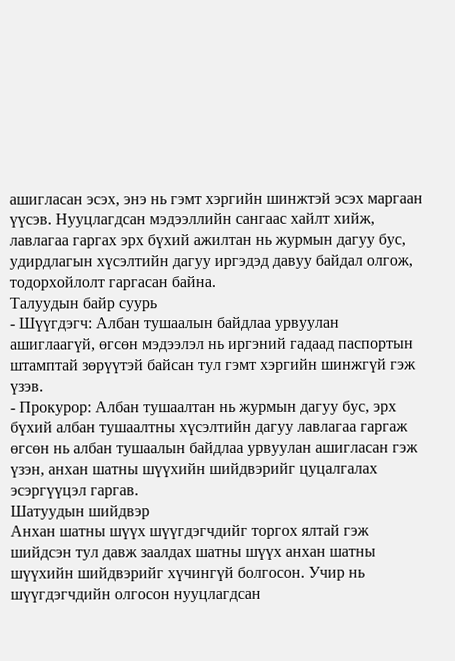ашигласан эсэх, энэ нь гэмт хэргийн шинжтэй эсэх маргаан үүсэв. Нууцлагдсан мэдээллийн сангаас хайлт хийж, лавлагаа гаргах эрх бүхий ажилтан нь журмын дагуу бус, удирдлагын хүсэлтийн дагуу иргэдэд давуу байдал олгож, тодорхойлолт гаргасан байна.
Талуудын байр суурь
- Шүүгдэгч: Албан тушаалын байдлаа урвуулан ашиглаагүй, өгсөн мэдээлэл нь иргэний гадаад паспортын штамптай зөрүүтэй байсан тул гэмт хэргийн шинжгүй гэж үзэв.
- Прокурор: Албан тушаалтан нь журмын дагуу бус, эрх бүхий албан тушаалтны хүсэлтийн дагуу лавлагаа гаргаж өгсөн нь албан тушаалын байдлаа урвуулан ашигласан гэж үзэн, анхан шатны шүүхийн шийдвэрийг цуцалгалах эсэргүүцэл гаргав.
Шатуудын шийдвэр
Анхан шатны шүүх шүүгдэгчдийг торгох ялтай гэж шийдсэн тул давж заалдах шатны шүүх анхан шатны шүүхийн шийдвэрийг хүчингүй болгосон. Учир нь шүүгдэгчдийн олгосон нууцлагдсан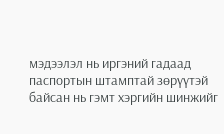мэдээлэл нь иргэний гадаад паспортын штамптай зөрүүтэй байсан нь гэмт хэргийн шинжийг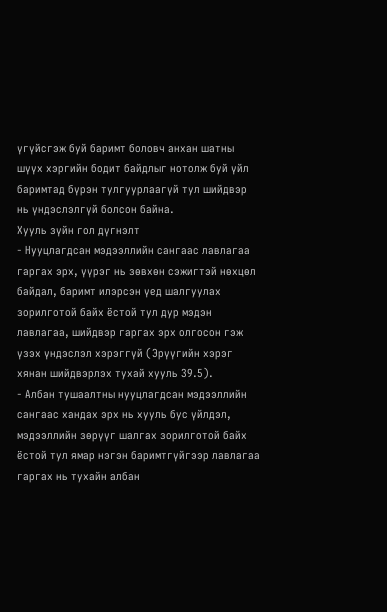үгүйсгэж буй баримт боловч анхан шатны шүүх хэргийн бодит байдлыг нотолж буй үйл баримтад бүрэн тулгуурлаагүй тул шийдвэр нь үндэслэлгүй болсон байна.
Хууль зүйн гол дүгнэлт
- Нууцлагдсан мэдээллийн сангаас лавлагаа гаргах эрх, үүрэг нь зөвхөн сэжигтэй нөхцөл байдал, баримт илэрсэн үед шалгуулах зорилготой байх ёстой тул дур мэдэн лавлагаа, шийдвэр гаргах эрх олгосон гэж үзэх үндэслэл хэрэггүй (Эрүүгийн хэрэг хянан шийдвэрлэх тухай хууль 39.5).
- Албан тушаалтны нууцлагдсан мэдээллийн сангаас хандах эрх нь хууль бус үйлдэл, мэдээллийн зөрүүг шалгах зорилготой байх ёстой тул ямар нэгэн баримтгүйгээр лавлагаа гаргах нь тухайн албан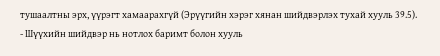тушаалтны эрх, үүрэгт хамаарахгүй (Эрүүгийн хэрэг хянан шийдвэрлэх тухай хууль 39.5).
- Шүүхийн шийдвэр нь нотлох баримт болон хууль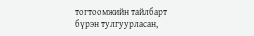тогтоомжийн тайлбарт бүрэн тулгуурласан,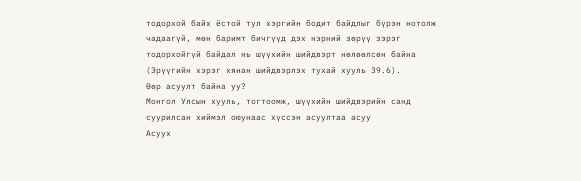тодорхой байх ёстой тул хэргийн бодит байдлыг бүрэн нотолж чадаагүй, мөн баримт бичгүүд дэх нэрний зөрүү зэрэг тодорхойгүй байдал нь шүүхийн шийдвэрт нөлөөлсөн байна (Эрүүгийн хэрэг хянан шийдвэрлэх тухай хууль 39.6).
Өөр асуулт байна уу?
Монгол Улсын хууль, тогтоомж, шүүхийн шийдвэрийн санд суурилсан хиймэл оюунаас хүссэн асуултаа асуу
Асуух